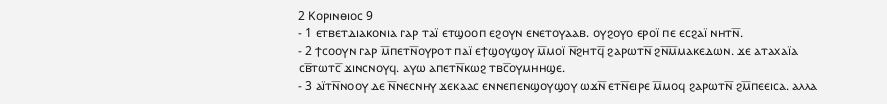2 Ⲕⲟⲣⲓⲛⲑⲓⲟⲥ 9
- 1 ⲉⲧⲃⲉⲧⲇⲓⲁⲕⲟⲛⲓⲁ ⲅⲁⲣ ⲧⲁⲓ̈ ⲉⲧϣⲟⲟⲡ ⲉϩⲟⲩⲛ ⲉⲛⲉⲧⲟⲩⲁⲁⲃ. ⲟⲩϩⲟⲩⲟ ⲉⲣⲟⲓ̈ ⲡⲉ ⲉⲥϩⲁⲓ̈ ⲛⲏⲧⲛ̅.
- 2 ϯⲥⲟⲟⲩⲛ ⲅⲁⲣ ⲙ̅ⲡⲉⲧⲛ̅ⲟⲩⲣⲟⲧ ⲡⲁⲓ̈ ⲉϯϣⲟⲩϣⲟⲩ ⲙ̅ⲙⲟⲓ̈ ⲛ̅ϩⲏⲧϥ̅ ϩⲁⲣⲱⲧⲛ̅ ϩⲛ̅ⲙ̅ⲙⲁⲕⲉⲇⲱⲛ. ϫⲉ ⲁⲧⲁⲭⲁⲓ̈ⲁ ⲥⲃ̅ⲧⲱⲧⲥ̅ ϫⲓⲛⲥⲛⲟⲩϥ. ⲁⲩⲱ ⲁⲡⲉⲧⲛ̅ⲕⲱϩ ⲧⲃⲥ̅ⲟⲩⲙⲏⲏϣⲉ.
- 3 ⲁⲓ̈ⲧⲛ̅ⲛⲟⲟⲩ ⲇⲉ ⲛ̅ⲛⲉⲥⲛⲏⲩ ϫⲉⲕⲁⲁⲥ ⲉⲛⲛⲉⲡⲉⲛϣⲟⲩϣⲟⲩ ⲱϫⲛ̅ ⲉⲧⲛ̅ⲉⲓⲣⲉ ⲙ̅ⲙⲟϥ ϩⲁⲣⲱⲧⲛ̅ ϩⲙ̅ⲡⲉⲉⲓⲥⲁ. ⲁⲗⲗⲁ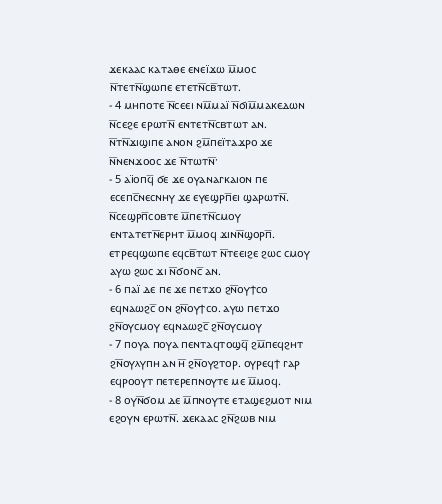ϫⲉⲕⲁⲁⲥ ⲕⲁⲧⲁⲑⲉ ⲉⲛⲉⲓ̈ϫⲱ ⲙ̅ⲙⲟⲥ ⲛ̅ⲧⲉⲧⲛ̅ϣⲱⲡⲉ ⲉⲧⲉⲧⲛ̅ⲥⲃ̅ⲧⲱⲧ.
- 4 ⲙⲏⲡⲟⲧⲉ ⲛ̅ⲥⲉⲉⲓ ⲛⲙ̅ⲙⲁⲓ̈ ⲛ̅ϭⲓⲙ̅ⲙⲁⲕⲉⲇⲱⲛ ⲛ̅ⲥⲉϩⲉ ⲉⲣⲱⲧⲛ̅ ⲉⲛⲧⲉⲧⲛ̅ⲥⲃⲧⲱⲧ ⲁⲛ. ⲛ̅ⲧⲛ̅ϫⲓϣⲓⲡⲉ ⲁⲛⲟⲛ ϩⲙ̅ⲡⲉⲓ̈ⲧⲁϫⲣⲟ ϫⲉ ⲛ̅ⲛⲉⲛϫⲟⲟⲥ ϫⲉ ⲛ̅ⲧⲱⲧⲛ̅·
- 5 ⲁⲓ̈ⲟⲡϥ̅ ϭⲉ ϫⲉ ⲟⲩⲁⲛⲁⲅⲕⲁⲓⲟⲛ ⲡⲉ ⲉⲥⲉⲡⲥ̅ⲛⲉⲥⲛⲏⲩ ϫⲉ ⲉⲩⲉϣⲣⲡ̅ⲉⲓ ϣⲁⲣⲱⲧⲛ̅. ⲛ̅ⲥⲉϣⲣⲡ̅ⲥⲟⲃⲧⲉ ⲙ̅ⲡⲉⲧⲛ̅ⲥⲙⲟⲩ ⲉⲛⲧⲁⲧⲉⲧⲛ̅ⲉⲣⲏⲧ ⲙ̅ⲙⲟϥ ϫⲓⲛⲛ̅ϣⲟⲣⲡ̅. ⲉⲧⲣⲉϥϣⲱⲡⲉ ⲉϥⲥⲃ̅ⲧⲱⲧ ⲛ̅ⲧⲉⲉⲓϩⲉ ϩⲱⲥ ⲥⲙⲟⲩ ⲁⲩⲱ ϩⲱⲥ ϫⲓ ⲛ̅ϭⲟⲛⲥ̅ ⲁⲛ.
- 6 ⲡⲁⲓ̈ ⲇⲉ ⲡⲉ ϫⲉ ⲡⲉⲧϫⲟ ϩⲛ̅ⲟⲩϯⲥⲟ ⲉϥⲛⲁⲱϩⲥ̅ ⲟⲛ ϩⲛ̅ⲟⲩϯⲥⲟ. ⲁⲩⲱ ⲡⲉⲧϫⲟ ϩⲛ̅ⲟⲩⲥⲙⲟⲩ ⲉϥⲛⲁⲱϩⲥ̅ ϩⲛ̅ⲟⲩⲥⲙⲟⲩ
- 7 ⲡⲟⲩⲁ ⲡⲟⲩⲁ ⲡⲉⲛⲧⲁϥⲧⲟϣϥ̅ ϩⲙ̅ⲡⲉϥϩⲏⲧ ϩⲛ̅ⲟⲩⲗⲩⲡⲏ ⲁⲛ ⲏ̅ ϩⲛ̅ⲟⲩϩⲧⲟⲣ. ⲟⲩⲣⲉϥϯ ⲅⲁⲣ ⲉϥⲣⲟⲟⲩⲧ ⲡⲉⲧⲉⲣⲉⲡⲛⲟⲩⲧⲉ ⲙⲉ ⲙ̅ⲙⲟϥ.
- 8 ⲟⲩⲛ̅ϭⲟⲙ ⲇⲉ ⲙ̅ⲡⲛⲟⲩⲧⲉ ⲉⲧⲁϣⲉϩⲙⲟⲧ ⲛⲓⲙ ⲉϩⲟⲩⲛ ⲉⲣⲱⲧⲛ̅. ϫⲉⲕⲁⲁⲥ ϩⲛ̅ϩⲱⲃ ⲛⲓⲙ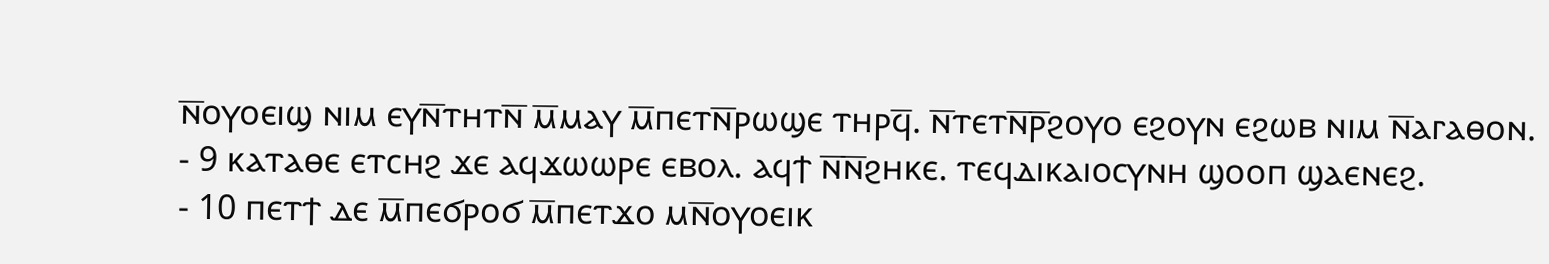ⲛ̅ⲟⲩⲟⲉⲓϣ ⲛⲓⲙ ⲉⲩⲛ̅ⲧⲏⲧⲛ̅ ⲙ̅ⲙⲁⲩ ⲙ̅ⲡⲉⲧⲛ̅ⲣⲱϣⲉ ⲧⲏⲣϥ̅. ⲛ̅ⲧⲉⲧⲛ̅ⲣ̅ϩⲟⲩⲟ ⲉϩⲟⲩⲛ ⲉϩⲱⲃ ⲛⲓⲙ ⲛ̅ⲁⲅⲁⲑⲟⲛ.
- 9 ⲕⲁⲧⲁⲑⲉ ⲉⲧⲥⲏϩ ϫⲉ ⲁϥϫⲱⲱⲣⲉ ⲉⲃⲟⲗ. ⲁϥϯ ⲛ̅ⲛ̅ϩⲏⲕⲉ. ⲧⲉϥⲇⲓⲕⲁⲓⲟⲥⲩⲛⲏ ϣⲟⲟⲡ ϣⲁⲉⲛⲉϩ.
- 10 ⲡⲉⲧϯ ⲇⲉ ⲙ̅ⲡⲉϭⲣⲟϭ ⲙ̅ⲡⲉⲧϫⲟ ⲙⲛ̅ⲟⲩⲟⲉⲓⲕ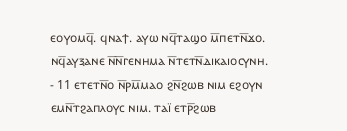ⲉⲟⲩⲟⲙϥ̅. ϥⲛⲁϯ. ⲁⲩⲱ ⲛϥ̅ⲧⲁϣⲟ ⲙ̅ⲡⲉⲧⲛ̅ϫⲟ. ⲛϥ̅ⲁⲩⲝⲁⲛⲉ ⲛ̅ⲛ̅ⲅⲉⲛⲏⲙⲁ ⲛ̅ⲧⲉⲧⲛ̅ⲇⲓⲕⲁⲓⲟⲥⲩⲛⲏ.
- 11 ⲉⲧⲉⲧⲛ̅ⲟ ⲛ̅ⲣⲙ̅ⲙⲁⲟ ϩⲛ̅ϩⲱⲃ ⲛⲓⲙ ⲉϩⲟⲩⲛ ⲉⲙⲛ̅ⲧϩⲁⲡⲗⲟⲩⲥ ⲛⲓⲙ. ⲧⲁⲓ̈ ⲉⲧⲣ̅ϩⲱⲃ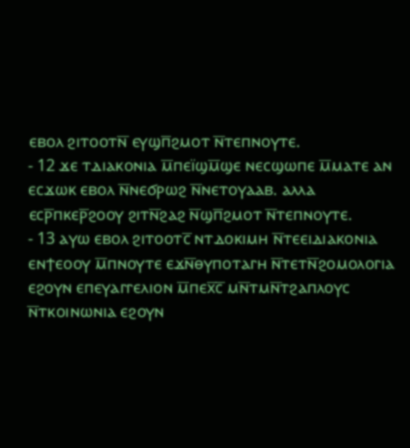ⲉⲃⲟⲗ ϩⲓⲧⲟⲟⲧⲛ̅ ⲉⲩϣⲡ̅ϩⲙⲟⲧ ⲛ̅ⲧⲉⲡⲛⲟⲩⲧⲉ.
- 12 ϫⲉ ⲧⲇⲓⲁⲕⲟⲛⲓⲁ ⲙ̅ⲡⲉⲓ̈ϣⲙ̅ϣⲉ ⲛⲉⲥϣⲱⲡⲉ ⲙ̅ⲙⲁⲧⲉ ⲁⲛ ⲉⲥϫⲱⲕ ⲉⲃⲟⲗ ⲛ̅ⲛⲉϭⲣⲱϩ ⲛ̅ⲛⲉⲧⲟⲩⲁⲁⲃ. ⲁⲗⲗⲁ ⲉⲥⲣ̅ⲡⲕⲉⲣ̅ϩⲟⲟⲩ ϩⲓⲧⲛ̅ϩⲁϩ ⲛ̅ϣⲡ̅ϩⲙⲟⲧ ⲛ̅ⲧⲉⲡⲛⲟⲩⲧⲉ.
- 13 ⲁⲩⲱ ⲉⲃⲟⲗ ϩⲓⲧⲟⲟⲧⲥ̅ ⲛⲧⲇⲟⲕⲓⲙⲏ ⲛ̅ⲧⲉⲉⲓⲇⲓⲁⲕⲟⲛⲓⲁ ⲉⲛϯⲉⲟⲟⲩ ⲙ̅ⲡⲛⲟⲩⲧⲉ ⲉϫⲛ̅ⲑⲩⲡⲟⲧⲁⲅⲏ ⲛ̅ⲧⲉⲧⲛ̅ϩⲟⲙⲟⲗⲟⲅⲓⲁ ⲉϩⲟⲩⲛ ⲉⲡⲉⲩⲁⲅⲅⲉⲗⲓⲟⲛ ⲙ̅ⲡⲉⲭ̅ⲥ̅ ⲙⲛ̅ⲧⲙⲛ̅ⲧϩⲁⲡⲗⲟⲩⲥ ⲛ̅ⲧⲕⲟⲓⲛⲱⲛⲓⲁ ⲉϩⲟⲩⲛ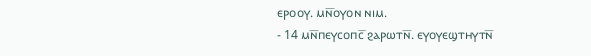ⲉⲣⲟⲟⲩ. ⲙⲛ̅ⲟⲩⲟⲛ ⲛⲓⲙ.
- 14 ⲙⲛ̅ⲡⲉⲩⲥⲟⲡⲥ̅ ϩⲁⲣⲱⲧⲛ̅. ⲉⲩⲟⲩⲉϣⲧⲏⲩⲧⲛ̅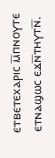ⲉⲧⲃⲉⲧⲉⲭⲁⲣⲓⲥ ⲙ̅ⲡⲛⲟⲩⲧⲉ ⲉⲧⲛⲁϣⲱⲥ ⲉϫⲛ̅ⲧⲏⲩⲧⲛ̅.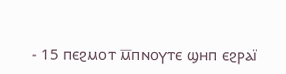- 15 ⲡⲉϩⲙⲟⲧ ⲙ̅ⲡⲛⲟⲩⲧⲉ ϣⲏⲡ ⲉϩⲣⲁⲓ̈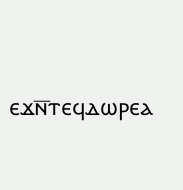ⲉϫⲛ̅ⲧⲉϥⲇⲱⲣⲉⲁ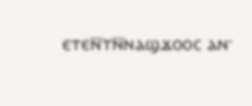ⲉⲧⲉⲛ̅ⲧⲛ̅ⲛⲁϣϫⲟⲟⲥ ⲁⲛ·